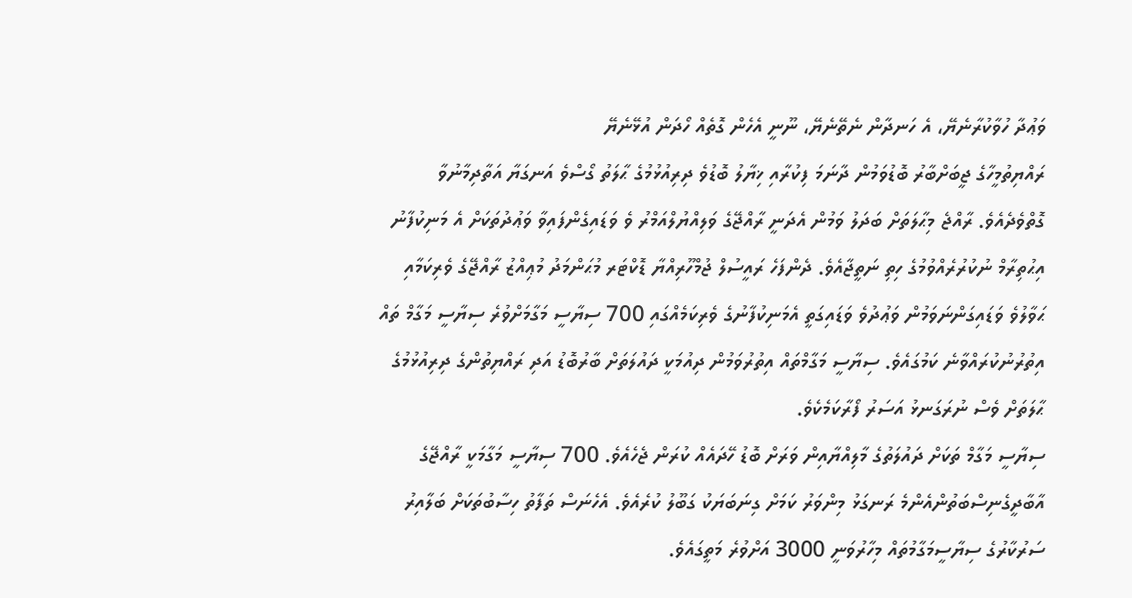ވަޢުދާ ހުވާކުރާނެޔޭ، އެ ހަނދާން ނެތޭނެޔޭ، ނޫނީ އެހެން ގޮތެއް ހޯދަން އުޅޭނެޔޭ
ރައްޔިތުމީހާގެ ޖީބަށްބާރު ބޮޑުވަމުން ދާނަމަ ފިކުރާއި ޚިޔާލު ބޮޑުވެ ދިރިއުޅުމުގެ ޙާލަތު ގޯސްވެ އަނގަޔާ އަތާދިމާނުވާ ގޮތްވެދެއެވެ. ރާއްޖެ މިޙާލަތަށް ބަދަލު ވަމުން އެދަނީ ރާއްޖޭގެ ވަލިއްޔުލްއަމްރު ވެ ވަޑައިގެންފައިވާ ވަޢުދުތަކަށް އެ މަނިކުފާނު އިޙުތިރާމް ނުކުރުރެއްވުމުގެ ހިތި ނަތީޖާއެވެ. ދެންފަހެ ރައީސުލް ޖުމްހޫރިއްޔާ ޑޮކްޓަރ މުޙަންމަދު މުޢިއްޒު ރާއްޖޭގެ ވެރިކަމާއި ޙަވާލުވެ ވަޑައިގަންނަވަމުން ވަޢުދުވެ ވަޑައިގަތީ އެމަނިކުފާނުގެ ވެރިކަމެއްގައި 700 ސިޔާސީ މަގާމަށްވުރެ ސިޔާސީ މަގާމް ތައް އިތުރުނުކުރައްވާނެ ކަމުގައެވެ. ސިޔާސީ މަގާމްތައް އިތުރުވަމުން ދިއުމަކީ ދައުލަތަށް ބާރުބޮޑު އަދި ރައްޔިތުންގެ ދިރިއުޅުމުގެ ޙާލަތަށް ވެސް ނުރަގަނޅު އަސަރު ފޯރާކަމެކެވެ.
ސިޔާސީ މަގާމް ތަކަށް ދައުލަތުގެ މާލިއްޔާއިން ވަރަށް ބޮޑު ހޭދައެއް ކުރަން ޖެހެއެވެ. 700 ސިޔާސީ މަގާމަކީ ރާއްޖޭގެ އާބާދީގެނިސްބަތުންއެންމެ ރަނގަޅު މިންވަރު ކަމަށް ގިނަބަޔަކު ގަބޫލު ކުރެއެވެ. އެހެނަސް ތަފާތު ހިސާބުތަކަށް ބަލާއިރު ސަރުކާރުގެ ސިޔާސީމަގާމުތައް މިހާރުވަނީ 3000 އަށްވުރެ މަތީގައެވެ.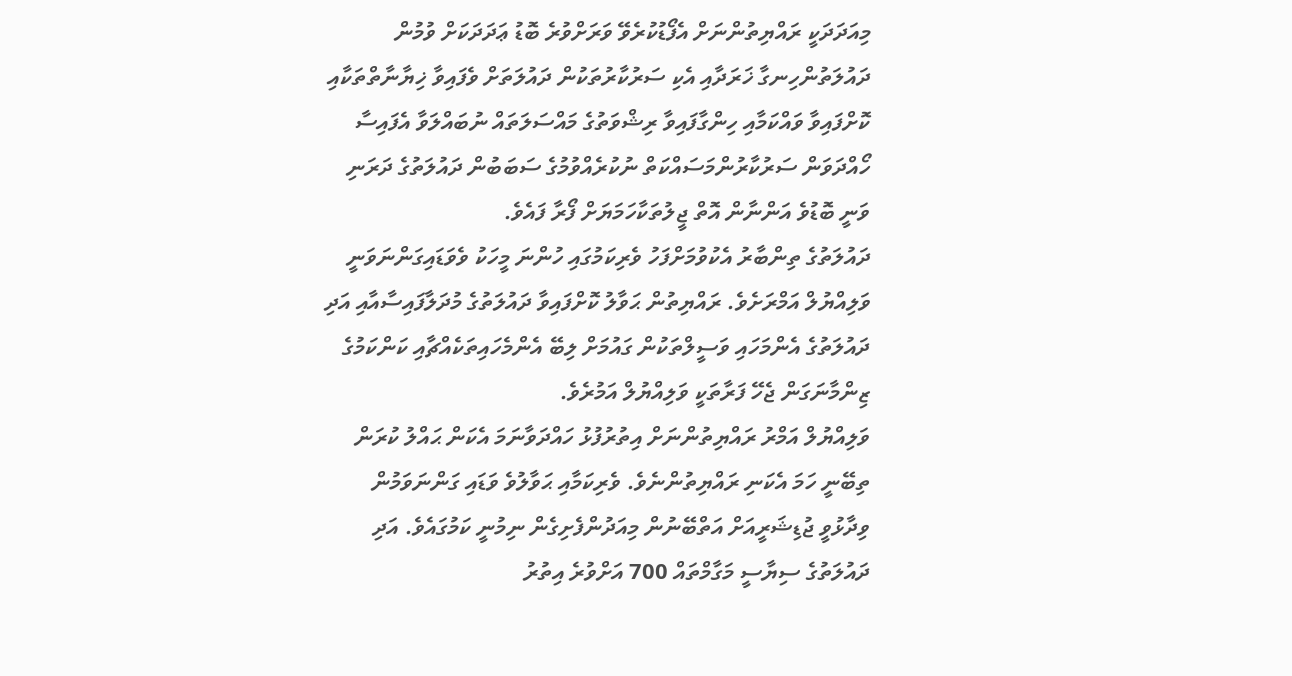މިއަދަދަކީ ރައްޔިތުންނަށް އެފޯޑުކުރެވޭ ވަރަށްވުރެ ބޮޑު ޢަދަދަކަށް ވުމުން ދައުލަތުންހިނގާ ޚަރަދާއި އެކި ސަރުކާރުތަކުން ދައުލަތަށް ވެފައިވާ ޚިޔާނާތްތަކާއި ކޮށްފައިވާ ވައްކަމާއި ހިންގާފައިވާ ރިޝްވަތުގެ މައްސަލަތައް ނުބައްލަވާ އެފައިސާ ހޯއްދަވަން ސަރުކާރުންމަސައްކަތް ނުކުރެއްވުމުގެ ސަބަބުން ދައުލަތުގެ ދަރަނި ވަނީ ބޮޑުވެ އަންނާން އޮތް ޖީލުތަކާހަމަޔަށް ފޯރާ ފައެވެ.
ދައުލަތުގެ ތިންބާރު އެކުވުމަށްފަހު ވެރިކަމުގައި ހުންނަ މީހަކު ވެވަޑައިގަންނަވަނީ ވަލިއްޔުލް އަމްރަށެވެ. ރައްޔިތުން ޙަވާލު ކޮށްފައިވާ ދައުލަތުގެ މުދަލާފައިސާއާއި އަދި ދައުލަތުގެ އެންމަހައި ވަސީލްތަކުން ގައުމަށް ލިބޭ އެންމެހައިތަކެއްޗާއި ކަންކަމުގެ ޒިންމާނަގަން ޖެހޭ ފަރާތަކީ ވަލިއްޔުލް އަމުރެވެ.
ވަލިއްޔުލް އަމްރު ރައްޔިތުންނަށް އިތުރުފުޅު ހައްދަވާނަމަ އެކަން ޙައްލު ކުރަން ތިބޭނީ ހަމަ އެކަނި ރައްޔިތުންނެވެ. ވެރިކަމާއި ޙަވާލުވެ ވަޑައި ގަންނަވަމުން ވިދާޅުވީ ޖުޑިޝަރީއަށް އަތްބޭނުން މިއަދުންފެށިގެން ނިމުނީ ކަމުގައެވެ. އަދި ދައުލަތުގެ ސިޔާސީ މަގާމްތައް 700 އަށްވުރެ އިތުރު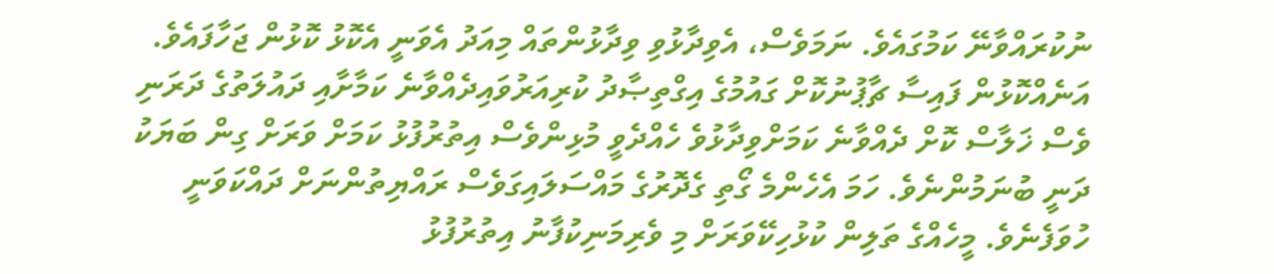ނުކުރައްވާނޭ ކަމުގައެވެ. ނަމަވެސް، އެވިދާޅުވި ވިދާޅުންތައް މިއަދު އެވަނީ އެކޮޅު ކޮޅުން ޖަހާފައެވެ.
އަނެއްކޮޅުން ފައިސާ ޗާޕުނުކޮށް ގައުމުގެ އިގްތިޞާދު ކުރިއަރުވައިދެއްވާނެ ކަމާށާއި ދައުލަތުގެ ދަރަނި ވެސް ޚަލާސް ކޮށް ދެއްވާނެ ކަމަށްވިދާޅުވެ ހެއްދެވީ މުޅިންވެސް އިތުރުފުޅު ކަމަށް ވަރަށް ގިން ބަޔަކު ދަނީ ބުނަމުންނެވެ. ހަމަ އެހެންމެ ގޯތި ގެދޮރުގެ މައްސަލައިގަވެސް ރައްޔިތުންނަށް ދައްކަވަނީ ހުވަފެނެވެ. މީހެއްގެ ތަލިން ކުޅުހިކޭވަރަށް މި ވެރިމަނިކުފާނު އިތުރުފުޅު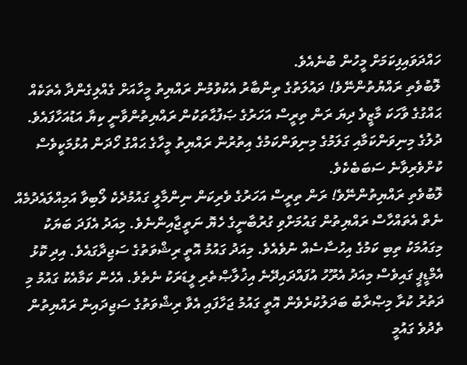ހައްދަވައިފިކަމަށް މީހުން ބުނެއެވެ.
ލޮބުވެތި ރައްޔުތުންނޭވެ! ދައުލަތުގެ ތިންބާރު އެކުވުމުން ރައްޔިތު މީހާއަށް ގެއްލިގެންދާ އެތަކެއް ޙައްގުގެ ވާހަކަ މާޒީވެ ދިޔަ ރަން ތިރީސް އަހަރުގެ ޞަފުޙާތަކުން ރައްޔިތުންވާނީ ކިޔާ އަޑުއަހާފައެވެ. ދުލުގެ މިނިވަންކަމާއި ގަލަމުގެ މިނިވަންކަމުގެ އިތުރުން ރައްޔިތު މީހާގެ ޙައްގު ހޯދަން އުޅުމަކީވެސް ކުށްވެރިވާނެ ސަބަބެކެވެ.
ލޮބުވެތި ރައްޔިތުންނޭވެ! ރަން ތިރީސް އަހަރުގެ ވެރިކަން ނިންމާލީ ގައުމުދެކެ ލޯބިވާ އަމިއްލައެދުމެއް ނެތް އެތައްހާސް ރައްޔިތުން ގައުމަށްވި ގުރުބާނީގެ ހެޔޮ ނަތީޖާއިންނެވެ. މިއަދު އެފަދަ ބަޔަކު މިގައުމަކު ތިބި ކަމުގެ އިހުސާސެއް ނުވެއެވެ. މިއަދު ގައުމު އޮތީ ރިޝްވަތުގެ ސަޖިދާގައެވެ. އިދި ކޮޅު އެމްޑީޕީ ގައިވެސް މިއަދު އެރޫހު އުފައްދައިދޭނެ އިޚުލާޞްތެރި ލީޑަރަކު ނެތެވެ. އެހެން ކަމާއެކު ގައުމު މި ދަތުރު ކުރާ މިޞްރާބު ބަދަލުކުރެވެން އޮތީ ގައުމު ޖަހާފައި އެވާ ރިޝްވަތުގެ ސަޖިދައިން ރައްޔިތުން ތެދުވެ ގައުމީ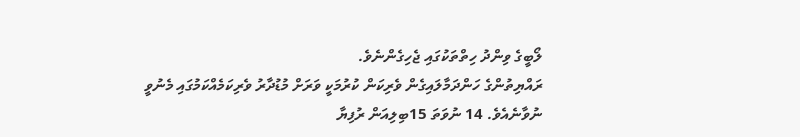ލޯބީގެ ވިންދު ހިތްތަކުގައި ޖެހިގެންނެވެ.
ރައްޔިތުންގެ ހަންދަމާލައިގެން ވެރިކަން ކުރުމަކީ ވަރަށް މުޑުދާރު ވެރިކަމެއްކަމުގައި މެނުވީ ނުވާނެއެވެ. 14 ނުވަތަ 15ބިލިއަން ރުފިޔާ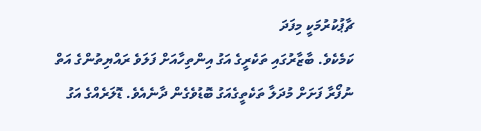ޗާޕުކުރުމަކީ މިފަދަ
ކަމެކެވެ. ބާޒާރުގައި ތަކެރީގެ އަގު އިންތިހާއަށް ފަލަވެ ރައްޔިތުންގެ އަތް ނުފޯރާ ފަށަށް މުދަލާ ތަކެތީގެއަގު ބޮޑުވެގެން ދާނެއެވެ. ޑޮލަރެއްގެ އަގު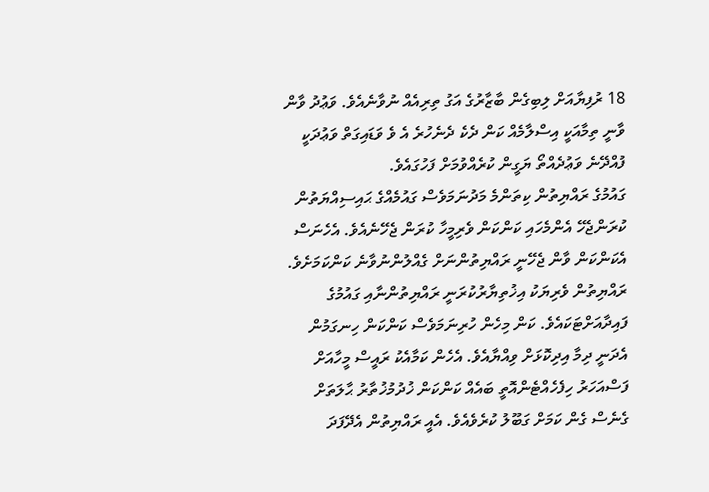18 ރުފިޔާއަށް ލިބިގެން ބާޒާރުގެ އަގު ތިރިއެއް ނުވާނެއެވެ. ވަޢުދު ވާން ވާނީ ތިމާއަކީ އިސްލާމެއް ކަން ދެކެ ދެނެހުރެ އެ ވެ ވަޑައިގަތް ވަޢުދަކީ ފުއްދޭނެ ވަޢުދެއްތޯ ޔަގީން ކުރެއްވުމަށް ފަހުގައެވެ.
ގައުމުގެ ރައްޔިތުން ކިތަންމެ މަދުނަމަވެސް ގައުމެއްގެ ޙައިސިއްޔަތުން ކުރަންޖެހޭ އެންމެހައި ކަންކަން ވެރިމީހާ ކުރަން ޖެހޭނެއެވެ. އެހެނަސް އެކަންކަން ވާން ޖެހޭނީ ރައްޔިތުންނަށް ގެއްލުންނުވާނެ ކަންކަމަށެވެ. ރައްޔިތުން ވެރިޔަކު އިޚުތިޔާރުކުރަނީ ރައްޔިތުންނާއި ގައުމުގެ ފައިދާއަށްޓަކައެވެ. ކަން މިހެން ހުރިނަމަވެސް ކަންކަން ހިނގަމުން އެދަނީ ދިމާ އިދިކޮޅަށް ވިއްޔާއެވެ. އެހެން ކަމާއެކު ރައީސް މީހާއަށް ފަސްއަހަރު ހިފެހެއްޓެންއޮތީ ބައެއް ކަންކަން ޚުދުމުޚުތާރު ޙާލަތަށް ގެނެސް ގެން ކަމަށް ގަބޫލު ކުރެވެއެވެ. އެއީ ރައްޔިތުން އެދޭފަދަ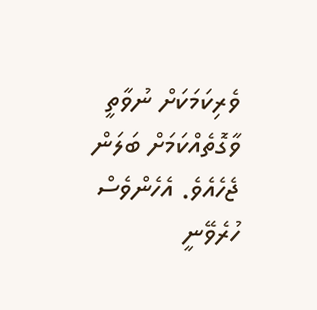ވެރިކަމަކަށް ނުވާތީ ވާގޮތެއްކަމަށް ބަލަން ޖެހެއެވެ. އެހެންވެސް ހުރެވޭނީ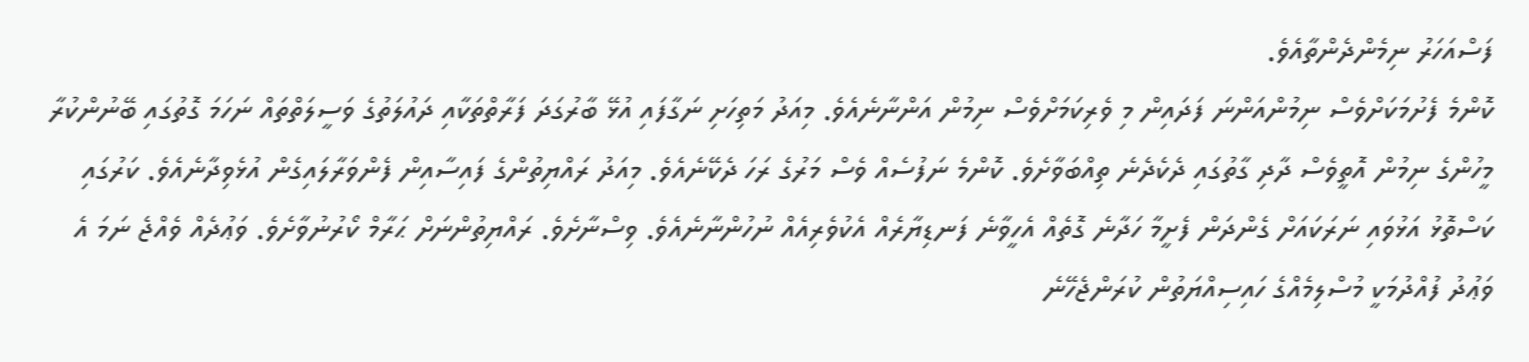ފަސްއަހަރު ނިމެންދެންތާއެވެ.
ކޮންމެ ފެށުމަކަށްވެސް ނިމުންއަންނަ ފަދައިން މި ވެރިކަމަށްވެސް ނިމުން އަންނާނެއެވެ. މިއަދު މަތިހަށި ނަގާފައި އުޅޭ ބާރުގަދަ ފަރާތްތަކާއި ދައުލަތުގެ ވަސީލަތްތައް ނަހަމަ ގޮތުގައި ބޭނުންކުރާ މީހުންގެ ނިމުން އޮތީވެސް ދާދި ގާތުގައި ދެކެދެނެ ތިއްބަވާށެވެ. ކޮންމެ ނަފުސެއް ވެސް މަރުގެ ރަހަ ދެކޭނެއެވެ. މިއަދު ރައްޔިތުންގެ ފައިސާއިން ފެންވަރާލައިގެން އުޅެވިދާނެއެވެ. ކަރުގައި ކަސްތޮޅު އަޅުވައި ނަރަކައަށް ގެންދަން ފެށީމާ ހަދާނެ ގޮތެއް އެހީވާނެ ފަނޑިޔާރެއް އެކުވެރިއެއް ނުހުންނާނެއެވެ. ވިސްނާށެވެ. ރައްޔިތުންނަށް ޙަރާމް ކޯރުނުވާށެވެ. ވަޢުދެއް ވެއްޖެ ނަމަ އެ ވަޢުދު ފުއްދުމަކީ މުސްލިމެއްގެ ހައިސިއްޔަތުން ކުރަންޖެހޭނެ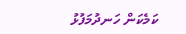ކަމެކަން ހަނދުމަފުޅު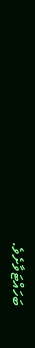ބަހައްޓަވާށެވެ.